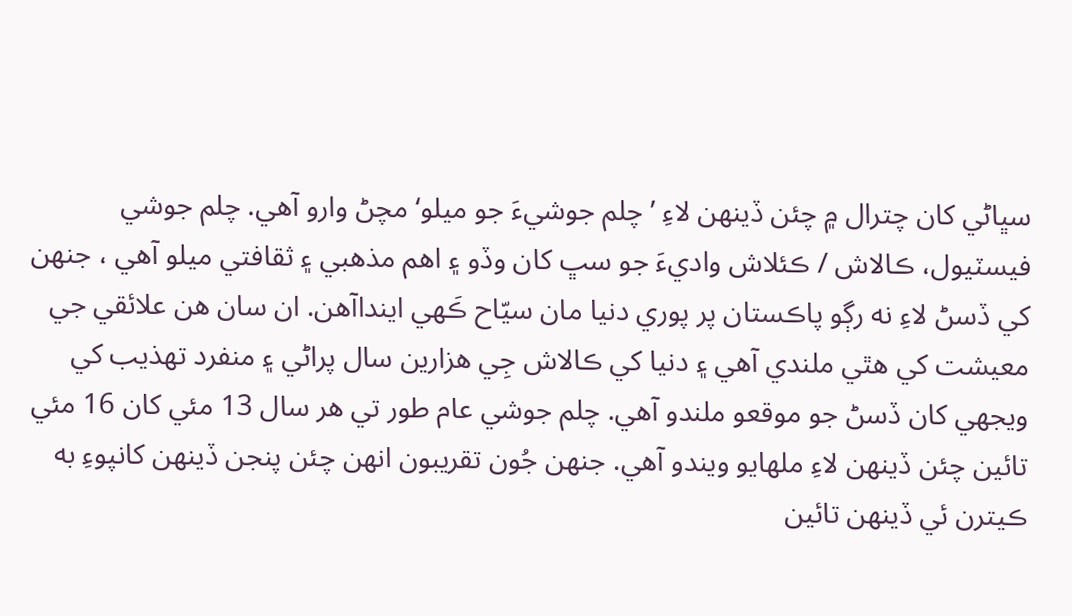سڀاڻي کان چترال ۾ چئن ڏينھن لاءِ ’چلم جوشيءَ جو ميلو‘ مچڻ وارو آهي. چلم جوشي فيسٽيول، ڪالاش / ڪئلاش واديءَ جو سڀ کان وڏو ۽ اهم مذھبي ۽ ثقافتي ميلو آهي ، جنھن کي ڏسڻ لاءِ نه رڳو پاڪستان پر پوري دنيا مان سيّاح ڪَھي اينداآهن. ان سان هن علائقي جي معيشت کي هٿي ملندي آهي ۽ دنيا کي ڪالاش جِي هزارين سال پراڻي ۽ منفرد تھذيب کي ويجهي کان ڏسڻ جو موقعو ملندو آهي. چلم جوشي عام طور تي هر سال 13 مئي کان 16 مئي تائين چئن ڏينھن لاءِ ملهايو ويندو آهي. جنھن جُون تقريبون انهن چئن پنجن ڏينھن کانپوءِ به ڪيترن ئي ڏينهن تائين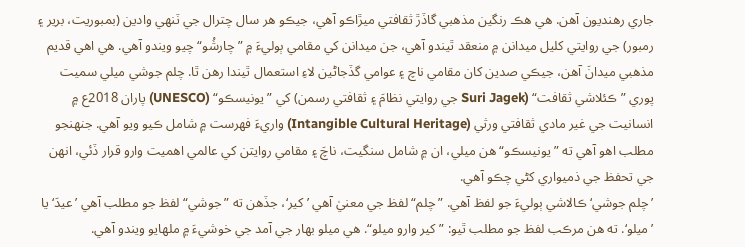جاري رهنديون آهن. هي هڪ رنگين مذهبي گاڏڙ ثقافتي ميڙاڪو آهي، جيڪو هر سال چترال جي ٽنهي وادين (بمبوريت، برير ۽ رمبور) جي روايتي کليل ميدانن ۾ منعقد ٿيندو آهي، جن ميدانن کي مقامي ٻوليءَ ۾ ”چارشُو“ چيو ويندو آهي. هي اهي قديم مذهبي ميدانَ آهن، جيڪي صدين کان مقامي ناچ ۽ عوامي گڏجاڻين لاءِ استعمال ٿيندا رهن ٿا. چلم جوشي ميلي سميت پوري ”ڪئلاشي ثقافت“ (Suri Jagek جي روايتي نظامَ ۽ ثقافتي رسمن) کي ”يونيسڪو“ (UNESCO) پاران 2018ع ۾ انسانيت جي غير مادي ثقافتي ورثي (Intangible Cultural Heritage) واريءَ فھرست ۾ شامل ڪيو ويو آهي. جنھنجو مطلب اهو آهي ته ”يونيسڪو“ هن ميلي، ان ۾ شامل سنگيت، ناچَ ۽ مقامي روايتن کي عالمي اهميت وارو قرار ڏئي، انھن جي تحفظ جي ذميواري کڻي چڪو آهي.
’چلم جوشي‘ ڪالاشي ٻوليءَ جو لفظ آهي. ”چلم“ لفظ جي معنيٰ آهي ’کير‘، جڏهن ته ”جوشي“ لفظ جو مطلب آهي ’عيدَ‘ يا ’ميلو‘. ته هن مرڪب لفظ جو مطلب ٿيو: ”کير وارو ميلو“. هي ميلو بھار جي آمد جي خوشيءَ ۾ ملهايو ويندو آهي.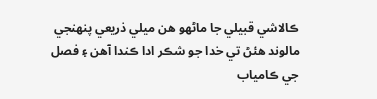ڪالاشي قبيلي جا ماڻهو هن ميلي ذريعي پنھنجي مالوند هئڻ تي خدا جو شڪر ادا ڪندا آهن ۽ فصل جي ڪامياب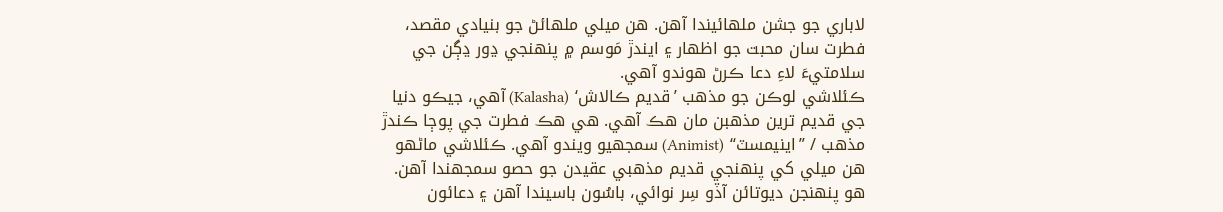لاباري جو جشن ملهائيندا آهن. هن ميلي ملهائڻ جو بنيادي مقصد، فطرت سان محبت جو اظھار ۽ ايندڙ مَوسم ۾ پنھنجي ڍور ڍڳن جي سلامتيءَ لاءِ دعا ڪرڻ هوندو آهي.
ڪئلاشي لوڪن جو مذهب ’قديم ڪالاش‘ (Kalasha) آهي، جيڪو دنيا جي قديم ترين مذهبن مان هڪ آهي. هي هڪ فطرت جي پوڄا ڪندڙ مذهب / ”اينيمسٽ“ (Animist) سمجهيو ويندو آهي. ڪئلاشي ماڻهو هن ميلي کي پنھنجي قديم مذهبي عقيدن جو حصو سمجهندا آهن. هو پنھنجن ديوتائن آڏو سِر نوائي، باسُون باسيندا آهن ۽ دعائون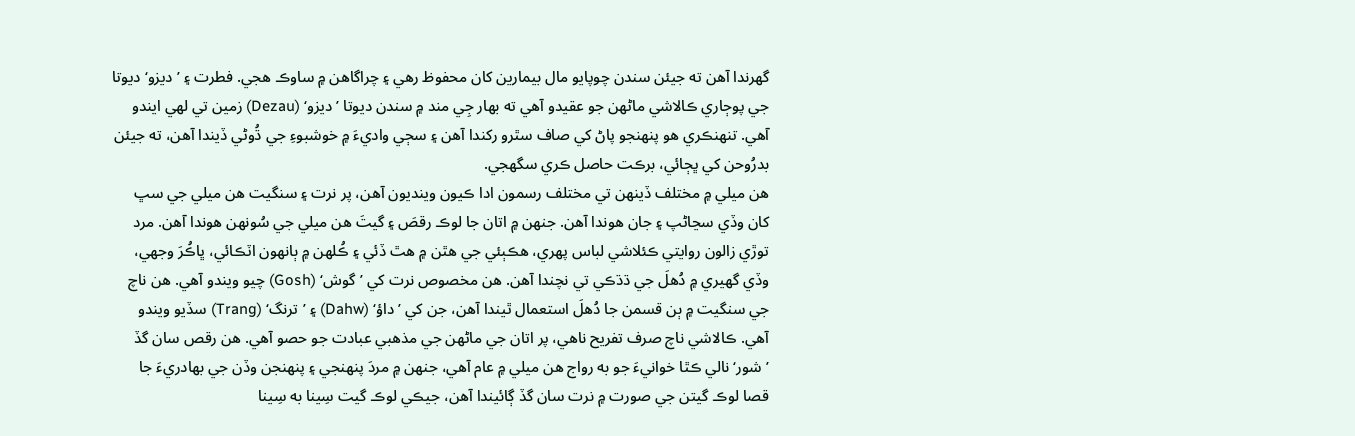گهرندا آهن ته جيئن سندن چوپايو مال بيمارين کان محفوظ رهي ۽ چراگاهن ۾ ساوڪ هجي. فطرت ۽ ’ديزو‘ ديوتا جي پوڄاري ڪالاشي ماڻهن جو عقيدو آهي ته بھار جِي مند ۾ سندن ديوتا ’ديزو‘ (Dezau) زمين تي لھي ايندو آهي. تنھنڪري هو پنھنجو پاڻ کي صاف سٿرو رکندا آهن ۽ سڄي واديءَ ۾ خوشبوءِ جي ڌُوڻي ڏيندا آهن، ته جيئن بدرُوحن کي ڀڄائي، برڪت حاصل ڪري سگهجي.
هن ميلي ۾ مختلف ڏينھن تي مختلف رسمون ادا ڪيون وينديون آهن، پر نرت ۽ سنگيت هن ميلي جي سڀ کان وڏي سڃاڻپ ۽ جان هوندا آهن. جنھن ۾ اتان جا لوڪ رقصَ ۽ گيتَ هن ميلي جي سُونھن هوندا آهن. مرد توڙي زالون روايتي ڪئلاشي لباس پھري، هڪٻئي جي هٿن ۾ هٿ ڏئي ۽ ڪُلهن ۾ ٻانھون اٽڪائي، ڀاڪُرَ وجهي، وڏي گهيري ۾ دُھلَ جي ڌڌڪي تي نچندا آهن. هن مخصوص نرت کي ’گوش‘ (Gosh) چيو ويندو آهي. هن ناچ جي سنگيت ۾ ٻن قسمن جا دُهلَ استعمال ٿيندا آهن، جن کي ’داؤ‘ (Dahw) ۽ ’ترنگ‘ (Trang) سڏيو ويندو آهي. ڪالاشي ناچ صرف تفريح ناهي، پر اتان جي ماڻهن جي مذهبي عبادت جو حصو آهي. هن رقص سان گڏ ’شور‘ نالي ڪٿا خوانيءَ جو به رواج هن ميلي ۾ عام آهي، جنھن ۾ مردَ پنھنجي ۽ پنھنجن وڏن جي بھادريءَ جا قصا لوڪ گيتن جي صورت ۾ نرت سان گڏ ڳائيندا آهن، جيڪي لوڪ گيت سِينا به سِينا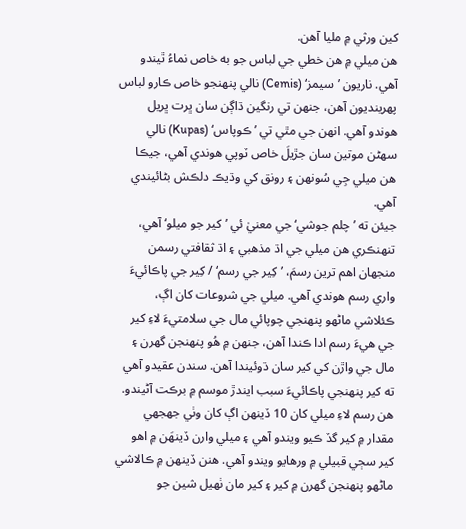کين ورثي ۾ مليا آهن.
هن ميلي ۾ هن خطي جي لباس جو به خاص نماءُ ٿيندو آهي. ناريون ’سيمز‘ (Cemis) نالي پنھنجو خاص ڪارو لباس پھرينديون آهن، جنھن تي رنگين ڌاڳن سان ڀرت ڀريل هوندو آهي. انهن جي مٿي تي ’ڪوپاس‘ (Kupas) نالي سھڻن موتين سان جڙيلَ خاص ٽوپي هوندي آهي، جيڪا هن ميلي جِي سُونھن ۽ رونق کي وڌيڪ دلڪش بڻائيندي آهي.
جيئن ته ’چلم جوشي‘ جي معنيٰ ئي ’کير جو ميلو‘ آهي، تنھنڪري هن ميلي جي اڌ مذهبي ۽ اڌ ثقافتي رسمن منجهان اهم ترين رسمَ، ’کِير جي رسم‘ / کِير جي پاڪائيءَ واري رسم هوندي آهي. ميلي جي شروعات کان اڳ، ڪئلاشي ماڻهو پنھنجي چوپائي مال جي سلامتيءَ لاءِ کير جي هيءَ رسم ادا ڪندا آهن، جنھن ۾ هُو پنھنجن گهرن ۽ مال جي واڙن کي کير سان ڌوئيندا آهن. سندن عقيدو آهي ته کير پنھنجي پاڪائيءَ سبب ايندڙ موسم ۾ برڪت آڻيندو. هن رسم لاءِ ميلي کان 10 ڏينھن اڳ کان وٺي جهجهي مقدار ۾ کير گڏ ڪيو ويندو آهي ۽ ميلي وارن ڏينھَن ۾ اهو کير سڄي قبيلي ۾ ورهايو ويندو آهي. هنن ڏينھن ۾ ڪالاشي ماڻهو پنھنجن گهرن ۾ کير ۽ کير مان ٺھيل شين جو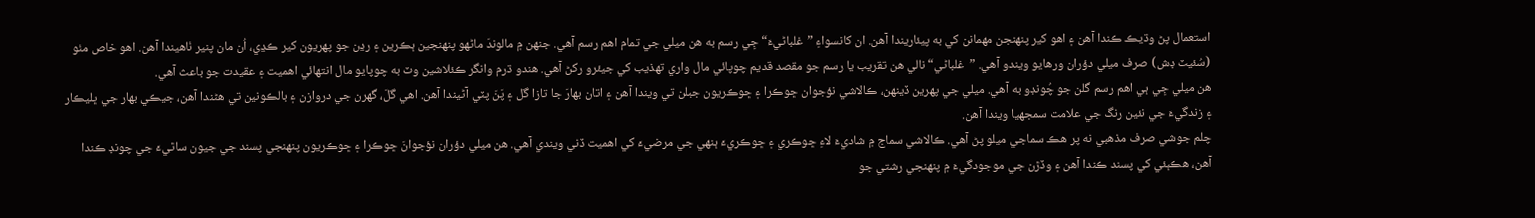استعمال پڻ وڌيڪ ڪندا آهن ۽ اهو کير پنھنجن مھمانن کي به پيئاريندا آهن. ان کانسواءِ ”غلباڻيءَ“ جِي رسم به هن ميلي جي تمام اهم رسم آهي. جنھن ۾ مالوندَ ماڻهو پنھنجين ٻڪرين ۽ رڍن جو پھريون کير ڪڍي، اُن مان پنير ٺاهيندا آهن. اهو خاص مٺو (سُئيٽ ڊش) صرف ميلي دؤران ورهايو ويندو آهي. ”غلباڻي“ نالي هن تقريب يا رسم جو مقصد قديم چوپائي مال واري تھذيب کي جيئرو رکڻ آهي. هندو ڌرم وانگر ڪئلاشين وٽ به چوپايو مال انتھائي اهميت ۽ عقيدت جو باعث آهي.
هن ميلي جِي ٻي اهم رسم گلن جو چُونڊو به آهي. ميلي جي پھرين ڏينھن، ڪالاشي نؤجوان ڇوڪرا ۽ ڇوڪريون جبلن تي ويندا آهن ۽ اتان بھارَ جا تازا گل ۽ پَنَ پٽي آڻيندا آهن. اهي گلَ، گهرن جي دروازن ۽ بالڪونين تي هڻندا آهن، جيڪي بھار جي ڀليڪار ۽ زندگيءَ جي نئين رنگ جي علامت سمجهيا ويندا آهن.
چلم جوشي صرف مذهبي نه پر هڪ سماجي ميلو پڻ آهي. ڪالاشي سماج ۾ شاديءَ لاءِ ڇوڪري ۽ ڇوڪريءَ ٻنهي جي مرضيءَ کي اهميت ڏني ويندي آهي. هن ميلي دؤران نؤجوانَ ڇوڪرا ۽ ڇوڪريون پنھنجي پسند جي جيون ساٿيءَ جي چونڊ ڪندا آهن، هڪٻئي کي پسند ڪندا آهن ۽ وڏڙن جي موجودگيءَ ۾ پنھنجي رشتي جو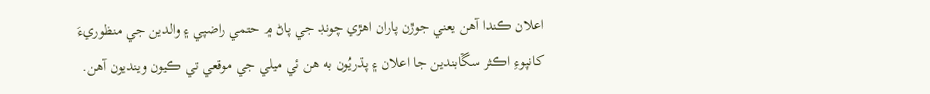اعلان ڪندا آهن يعني جوڙن پاران اهڙي چونڊ جي پاڻ ۾ حتمي راضپي ۽ والدين جي منظوريءَ کانپوءِ اڪثر سڱابندين جا اعلان ۽ پڌريُون به هن ئي ميلي جي موقعي تي ڪيون وينديون آهن.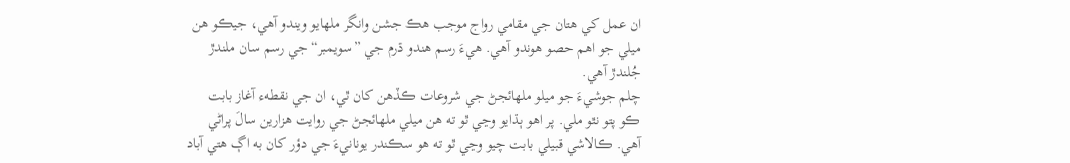ان عمل کي هتان جي مقامي رواج موجب هڪ جشن وانگر ملهايو ويندو آهي، جيڪو هن ميلي جو اهم حصو هوندو آهي. هيءَ رسم هندو ڌرم جي ”سويمبر“ جي رسم سان ملندڙ جُلندڙ آهي.
چلم جوشيءَ جو ميلو ملهائجڻ جي شروعات ڪڏهن کان ٿي، ان جي نقطهء آغاز بابت ڪو پتو نٿو ملي. پر اهو ٻڌايو وڃي ٿو ته هن ميلي ملهائجڻ جي روايت هزارين سالَ پراڻي آهي. ڪالاشي قبيلي بابت چيو وڃي ٿو ته هو سڪندر يونانيءَ جي دؤر کان به اڳ هتي آباد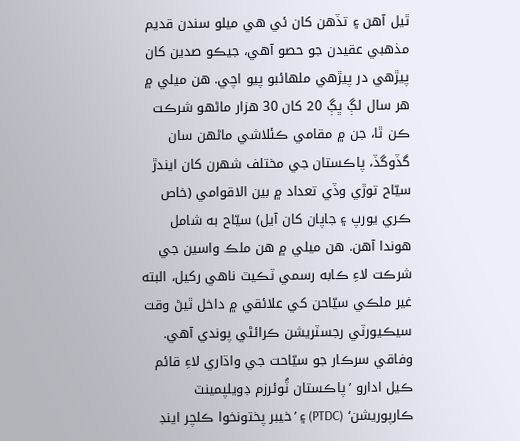ٿيل آهن ۽ تڏھن کان ئي هي ميلو سندن قديم مذهبي عقيدن جو حصو آهي، جيڪو صدين کان پيڙھي در پيڙھي ملهائبو پيو اچي. هن ميلي ۾ هر سال لڳ ڀڳ 20 کان 30 هزار ماڻهو شرڪت ڪن ٿا، جن ۾ مقامي ڪئلاشي ماڻهن سان گڏوگڏ، پاڪستان جي مختلف شھرن کان ايندڙ سيّاح توڙي وڏي تعداد ۾ بين الاقوامي (خاص ڪري يورپ ۽ جاپان کان آيل) سيّاح به شامل هوندا آهن. هن ميلي ۾ هن ملڪ واسين جي شرڪت لاءِ ڪابه رسمي ٽڪيٽ ناهي رکيل، البته غير ملڪي سيّاحن کي علائقي ۾ داخل ٿيڻ وقت سيڪيورٽي رجسٽريشن ڪرائڻي پوندي آهي.
وفاقي سرڪار جو سيّاحت جي واڌاري لاءِ قائم ڪيل ادارو ’پاڪستان ٽُوئرزم ڊويلپمينٽ ڪارپوريشن‘ (PTDC) ۽ ’خيبر پختونخوا ڪلچر اينڊ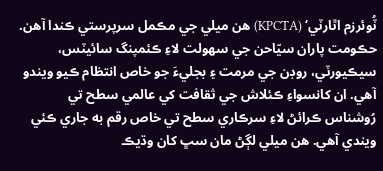ٽُوئرزم اٿارٽي‘ (KPCTA) هن ميلي جي مڪمل سرپرستي ڪندا آهن. حڪومت پاران سيّاحن جي سھولت لاءِ ڪئمپنگ سائيٽس، سيڪيورٽي، روڊن جي مرمت ۽ بجليءَ جو خاص انتظام ڪيو ويندو آهي. ان کانسواءِ ڪئلاش جي ثقافت کي عالمي سطح تي رُوشناس ڪرائڻ لاءِ سرڪاري سطح تي خاص رقم به جاري ڪئي ويندي آهي. هن ميلي لڳڻ مان سڀ کان وڌيڪ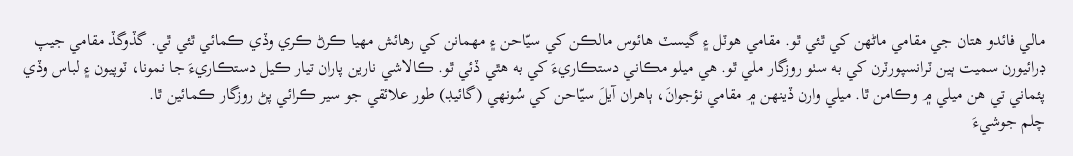مالي فائدو هتان جي مقامي ماڻهن کي ٿئي ٿو. مقامي هوٽل ۽ گيسٽ هائوس مالڪن کي سيّاحن ۽ مھمانن کي رهائش مھيا ڪرڻ ڪري وڏي ڪمائي ٿئي ٿي. گڏوگڏ مقامي جيپ ڊرائيورن سميت ٻين ٽرانسپورٽرن کي به سٺو روزگار ملي ٿو. هي ميلو مڪاني دستڪاريءَ کي به هٿي ڏئي ٿو. ڪالاشي نارين پاران تيار ڪيل دستڪاريءَ جا نمونا، ٽوپيون ۽ لباس وڏي پئماني تي هن ميلي ۾ وڪامن ٿا. ميلي وارن ڏينھن ۾ مقامي نؤجوانَ، ٻاھران آيلَ سيّاحن کي سُونھي (گائيڊ) طور علائقي جو سير ڪرائي پڻ روزگار ڪمائين ٿا.
چلم جوشيءَ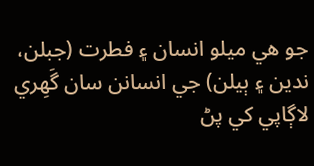جو هي ميلو انسان ۽ فطرت (جبلن، ندين ۽ ٻيلن) جي انسانن سان گَھِري لاڳاپي کي پڻ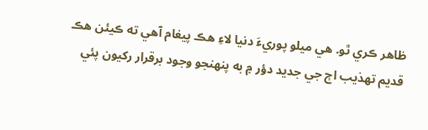ظاهر ڪري ٿو. هي ميلو پوريءَ دنيا لاءِ هڪ پيغام آهي ته ڪيئن هڪ قديم تھذيب اڄ جي جديد دؤر ۾ به پنھنجو وجود برقرار رکيون پئي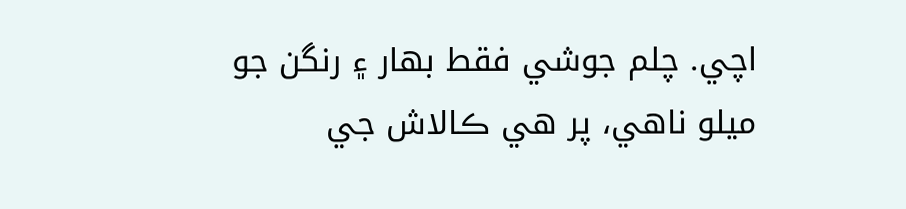اچي. چلم جوشي فقط بھار ۽ رنگن جو ميلو ناهي، پر هي ڪالاش جي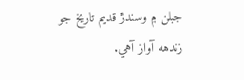جبلن ۾ وسندڙ قديم تاريخ جو زندهه آواز آهي.